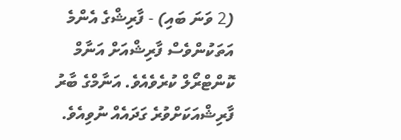(2 ވަނަ ބައި) - ފާރިޝްގެ އެންމެ އަތަކުންވެސް ފާރިޝްއަށް އަނާމް ކޮންޓްރޯލް ކުރެވެއެވެ. އަނާމްގެ ބާރު ފާރިޝްއަކަށްވުރެ ގަދައެއް ނުވިއެވެ.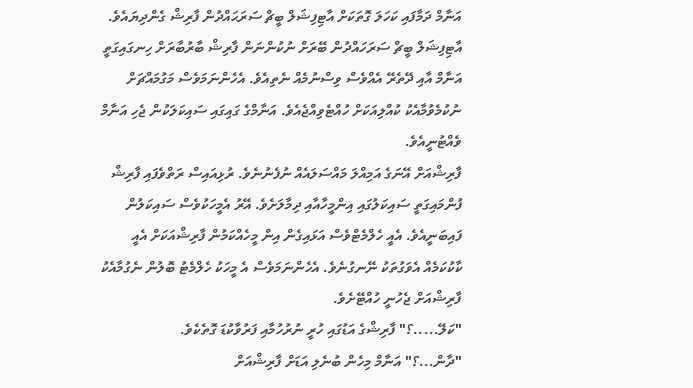އަނާމް ދަމާފައި ކަހަލަ ގޮތަކަށް އާޓިފިޝަލް ބީޗް ސަރަޙައްދުން ފާރިޝް ގެންދިޔައެވެ. އާޓިފިޝަލް ބީޗް ސަރަހައްދުން ބޭރަށް ނުކުންނަން ފާރިޝް ބާރުބާރަށް ހިނގައިގަތީ އަނާމް އާއި ދޭތެރޭ އެއްވެސް ވިސްނުމެއް ނެތިއެވެ. އެހެންނަމަވެސް މަގުމައްޗަށް ނުކުމެވުމާއެކު ކުއްލިއަކަށް ހުއްޓެވިއްޖެއެވެ. އަނާމްގެ ގައިގައި ސައިކަލަކުން ޖެހި އަނާމް ވެއްޓުނީއެވެ.
ފާރިޝްއަށް އޭނަގެ އަމިއްލަ މައްސަލައެއް ނުފެނުނެވެ. ރުޅިއައިސް ރަތްވެފައި ފާރިޝް ފުންމައިގަތީ ސައިކަލުގައި އިންމީހާއާއި ދިމާލަށެވެ. އޭރު އެމީހަކުވެސް ސައިކަލުން ފައިބަނީއެވެ. އެއީ ހެލްމެޓްވެސް އަޅައިގެން އިން މީހެއްކަމުން ފާރިޝްއަކަށް އެއީ ކާކުކަމެއް އެވަގުތަކު ނޭނގުނެވެ. އެހެންނަމަވެސް އެ މީހަކު ހެލްމެޓު ބޮލުން ނެގުމާއެކު ފާރިޝްއަށް ޖެހުނީ ހުއްޓޭށެވެ.
"ކަލޭ.....؟" ފާރިޝްގެ އަޑުގައި ހުރީ ނުރުހުމާއި ފަރުވާކުޑަ ގޮތެކެވެ.
"ދާން...؟" އަނާމް މިހެން ބުނެލި އަޑަށް ފާރިޝްއަށް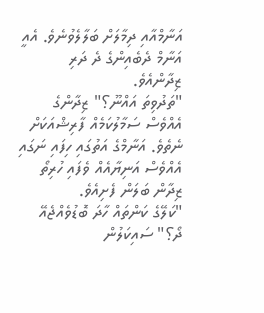އަނާމްއާއި ދިމާލަށް ބަލާލެވުނެވެ. އެއީ އަނާމް ދެބެއިންގެ ދެ ދަރި ޒިދާންއެވެ.
"ތަދުވިތަ އައްނޫ؟" ޒިދާންގެ އެއްވެސް ސަމާލުކަމެއް ފާރިޝްއަކަށް ނެތެވެ. އަނާމްގެ އަތުގައި ހިފައި ނަގައި އެއްވެސް އަނިޔާއެއް ވެފައި ހުރިތޯ ޒިދާން ބަލަން ފެށިއެވެ.
"ކަލޭގެ ކަންތައް ހާދަ ބޮޑުވެއްޖެއޭ ދޯ؟" ސައިކަލުން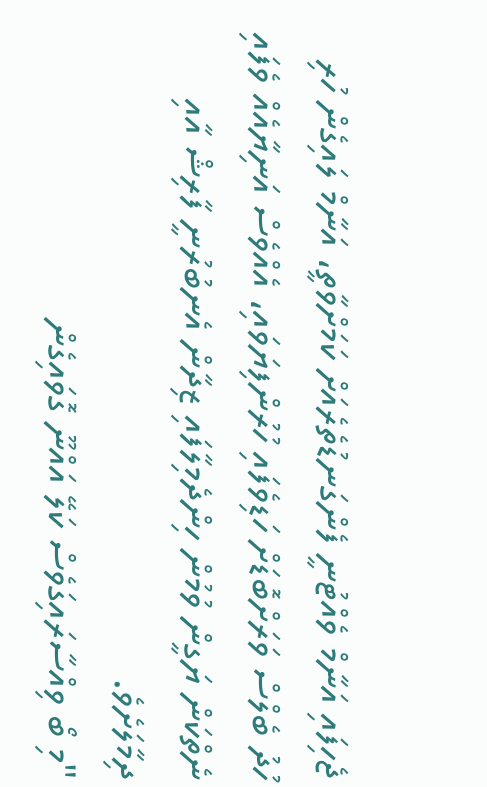ޖެހިފައި އަނާމް ވެއްޓުނީ ފެންގަނޑުތެރެއަށް ކަމަށްވާތީ، އަނާމް ލައިގެން ހުރި ހުދު ބެލްސް ވަރަށްބޮޑަށް ހަޑިވެފައި ހުރުންފިޔަވައި، އެއްވެސް އަނިޔާއެއް ވެފައި ނެތްކަން ޔަގީން ވުމުން ހިންދެމިލާފައި ޒިދާން އެނބުރުނީ ފާރިޝް އާއި ދިމާލަށެވެ.
"މި ބޯ ވިއްސާރައިގަވެސް ކަލޭ އައްނޫ ގޮވައިގެން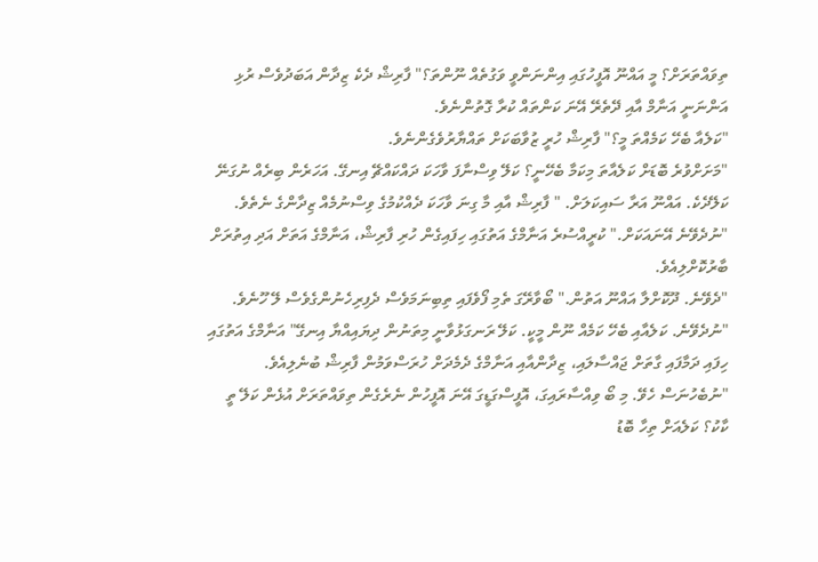ތިވައްތަރަށް؟ މީ އައްނޫ އޮފީހުގައި އިންނަންވީ ވަގުތެއް ނޫންތަ؟" ފާރިޝް ދެކެ ޒިދާން އަބަދުވެސް ރުޅި އަންނަނީ އަނާމް އާއި ދޭތެރޭ އޭނަ ކަންތައް ކުރާ ގޮތުންނެވެ.
"ކަލެއާ ބެހޭ ކަމެއްތަ މީ؟" ފާރިޝް ހުރީ ޒުވާބަކަށް ތައްޔާރުވެގެންނެވެ.
"މަށަށްވުރެ ބޮޑަށް ކަލެއާތަ މިކަމާ ބެހޭނީ؟ ކަލޭ ވިސްނާފަ ވާހަކަ ދައްކައްޗޭ އިނގޭ. އަހަރެން ބިރެއް ނުގަނޭ ކަލޭދެކެ. އައްނޫ އަރާ ސައިކަލަށް. " ފާރިޝް އާއި މާ ގިނަ ވާހަކަ ދެއްކުމުގެ ވިސްނުމެއް ޒިދާންގެ ނެތެވެ.
"ނުދެވޭނެ އޭނައަކަށް." ކުރީއްސުރެ އަނާމްގެ އަތުގައި ހިފައިގެން ހުރި ފާރިޝް، އަނާމްގެ އަތަށް އަދި އިތުރަށް ބާރުކޮށްލިއެވެ.
"ދެވޭނެ. ދޫކޮށްލާ އައްނޫ އަތުން." ބޯވާރޭގަ ތެމި ފޯވެފައި ތިބިނަމަވެސް ދެފިރިހެނުންގެވެސް ލޭ ހޫނެވެ.
"ނުދެވޭނެ. ކަލެއާއި ބެހޭ ކަމެއް ނޫން މީކީ. ކަލޭ ރަނގަޅުވާނީ މިތަނުން ދިޔައިއްޔާ އިނގޭ" އަނާމްގެ އަތުގައި ހިފައި ދަމާފައި ގާތަށް ޖައްސާލައި، ޒިދާންއާއި އަނާމްގެ ދެމެދަށް ހުރަސްވަމުން ފާރިޝް ބުނެލިއެވެ.
"ނުބެހުނަސް ހެވޭ. މި ބޯ ވިއްސާރައިގަ، އޮފީސްގަޑީގަ އޭނަ އޮފީހުން ނެރެގެން ތިވައްތަރަށް އުޅެން ކަލޭ ތީ ކާކު؟ ކަލެއަށް ތިހާ ބޮޑު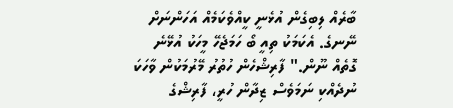ބާރެއް ލިބިގެން އުޅެނީ ކީއްވެކަމެއް އަހަންނަށް ނޭނގެ. އެކަމަކު ތިއީ ބޯ ހަމަޖެހޭ މީހަކު އުޅޭނެ ގޮތެއް ނޫން." ފާރިޝްހެން ހުތުރު މޭރުމަކުން ވާހަކަ ނުދެއްކި ނަމަވެސް ޒިދާން ހުރީ، ފާރިޝްގެ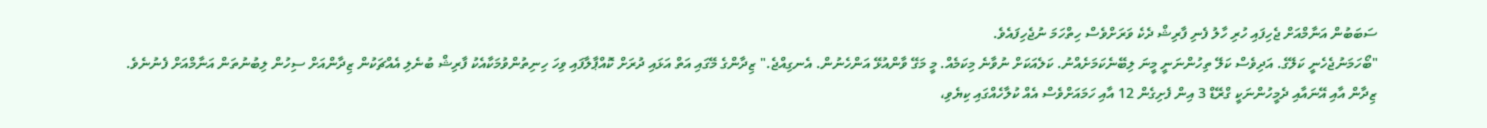ސަބަބުން އަނާމްއަށް ޖެހިފައި ހުރި ހާލު ފެނި ފާރިޝް ދެކެ ވަރަށްވެސް ހިތްހަމަ ނުޖެހިފައެވެ.
"ބޯހަމަނުޖެހެނީ ކަލޭގެ. އަދިވެސް ކަލޭ ތިހުންނަނީ މީނަ ލިބޭނެކަމަށެއްނު. ކަލެއަކަށް ނުވާނެ މިކަމެއް. މީ މަގޭ ވާންއުޅޭ އަންހެނުން. އެނގިއްޖެ." ޒިދާންގެ މޭގައި އަތް އަޅައި ދުރަށް ކޮއްޕާލާފައި ވިހަ ހިނިތުންވުމަކާއެކު ފާރިޝް ބުނެލި އެއްޗަކުން ޒިދާންއަށް ސިހުން ލިބުނުތަން އަނާމްއަށް ފެނުނެވެ.
ޒިދާން އާއި އޭނައާއި ދެމީހުންނަކީ ގްރޭޑް 3 އިން ފެށިގެން 12 އާއި ހަމައަށްވެސް އެއް ކުލާހެއްގައި ކިޔެވި،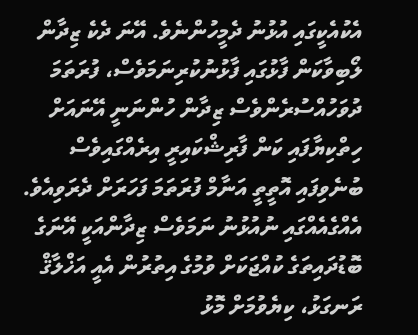އެކުއެކީގައި އުޅުނު ދެމީހުންނެވެ. އޭނަ ދެކެ ޒިދާން ލޯބިވާކަން ފާޅުގައި ފާޅުނުކުރިނަމަވެސް، ފުރަތަމަ ދުވަހުއްސުރެންވެސް ޒިދާން ހުންނަނީ އޭނައަށް ހިތްކިޔާފައި ކަން ފާރިޝްކައިރީ އިރެއްގައިވެސް ބުނެވިފައި އޮތީތީ އަނާމް ފުރަތަމަ ފަހަރަށް ދެރަވިއެވެ.
އެއްގެއެއްގައި ނުއުޅުނު ނަމަވެސް ޒިދާންއަކީ އޭނަގެ ބޮޑުދައިތަގެ ކުއްޖަކަށް ވުމުގެ އިތުރުން އެއީ އަޚްލާޤް ރަނގަޅު، ކިޔެވުމަށް މޮޅު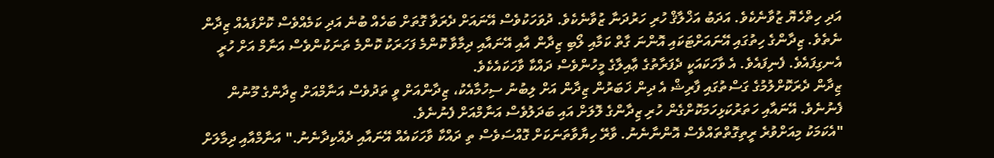އަދި ހިތްހެޔޮ ޒުވާނެކެވެ. އަދަބު އަޚްލާޤް ހުރި ހަރުދަނާ ޒުވާނެކެވެ. ދުވަހަކުވެސް އޭނައަށް ދެރަވާ ގޮތަށް ބަހެއް ބުނެ އަދި ކަމެއްވެސް ކޮށްފައެއް ޒިދާން ނެތެވެ. ޒިދާންގެ ހިތުގައި އޭނައަށްޓަކައި އޮންނަ ގާތް ކަމާއި ލޯބި ޒިދާން އާއި އޭނައާއި ދިމާވާ ކޮންމެ ފަހަރަކު ކޮންމެ ތަނަކުންވެސް އަނާމް އަށް ހުރީ އެނގިފައެވެ. ފެނިފައެވެ. އެ ވާހަކައަކީ ދެފަރާތުގެ ޢާއިލާގެ މީހުންވެސް ދައްކާ ވާހަކައެކެވެ.
ޒިދާން ދެރަކޮށްލުމުގެ ގަސްތުގައި ފާރިޝް އެ ދިން ޚަބަރުން ޒިދާން އަށް ލިބުނު ސިހުމާއެކު، ޒިދާންއަށް ވީ ތަދުވެސް އަނާމްއަށް ޒިދާންގެ މޫނުން ފެނުނެވެ. އޭނައާއި ހަތަރުކަޅިހަމަކޮށްގެން ހުރި ޒިދާންގެ ލޮލަށް އައި ބަދަލުވެސް އަނާމްއަށް ފެނުނެވެ.
"އެކަމަކު މިއަށްވުރެ ރީތިގޮތްތައްވެސް އޮންނާނެނު. ވާރޭ ހިޔާވާތަނަކަށް ގޮއްސަވެސް ތި ދައްކާ ވާހަކައެއް އޭނައާއި ދެއްކިދާނެނު." އަނާމްއާއި ދިމާލަށް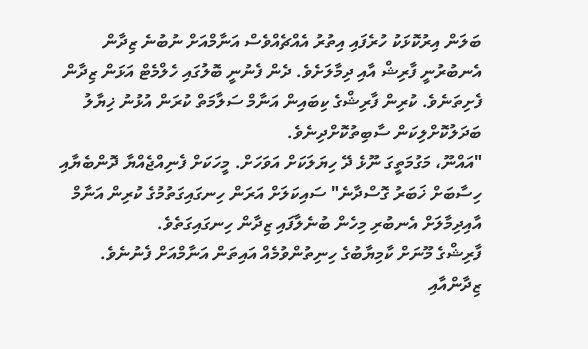ބަލަން އިރުކޮޅަކު ހުރެފައި އިތުރު އެއްޗެއްވެސް އަނާމްއަށް ނުބުނެ ޒިދާން އެނބުރުނީ ފާރިޝް އާއި ދިމާލަށެވެ. ދެން ފެނުނީ ބޮލުގައި ހެލްމެޓް އަޅަން ޒިދާން ފެށިތަނެވެ. ކުރިން ފާރިޝްގެ ކިބައިން އަނާމް ސަލާމަތް ކުރަން އުޅުނު ޚިޔާލު ބަދަލުކޮށްލިކަން ސާބިތުކޮށްދިނެވެ.
"އައްނޫ، މަގުމަތީގަ ނޫޅެ ދޭ ހިޔަލަކަށް އަވަހަށް. މީހަކަށް ފެނިއްޖެއްޔާ ދޮންބެޔާއި ހިސާބަށް ޚަބަރު ގޮސްދާނެ" ސައިކަލަށް އަރަން ހިނގައިގަތުމުގެ ކުރިން އަނާމް އާއިދިމާލަށް އެނބުރި މިހެން ބުނެލާފައި ޒިދާން ހިނގައިގަތެވެ.
ފާރިޝްގެ މޫނަށް ކާމިޔާބުގެ ހިނިތުންވުމެއް އައިތަން އަނާމްއަށް ފެނުނެވެ. ޒިދާންއާއި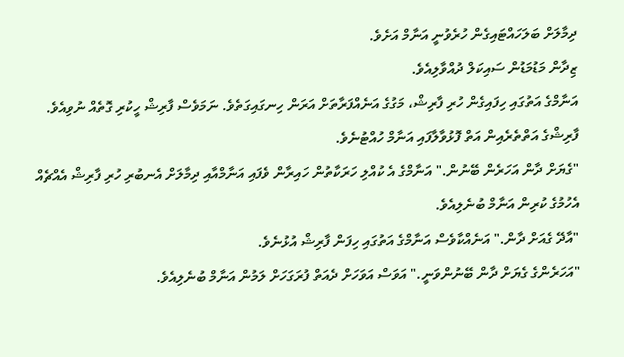ދިމާލަށް ބަލަހައްޓައިގެން ހުރެވުނީ އަނާމް އަށެވެ.
ޒިދާން މަޑުމަޑުން ސައިކަލް ދުއްވާލިއެވެ.
އަނާމްގެ އަތުގައި ހިފައިގެން ހުރި ފާރިޝް، މަގުގެ އަނެއްފަރާތަށް އަރަން ހިނގައިގަތެވެ. ނަމަވެސް ފާރިޝް ހީކުރި ގޮތެއް ނުވިއެވެ. ފާރިޝްގެ އަތްތެރެއިން އަތް ފޮޅުވާލާފައި އަނާމް ހުއްޓުނެވެ.
"ގެޔަށް ދާން އަހަރެން ބޭނުން." އަނާމްގެ އެ ކުއްލި ހަރަކާތުން ހައިރާން ވެފައި އަނާމްއާއި ދިމާލަށް އެނބުރި ހުރި ފާރިޝް އެއްޗެއް އެހުމުގެ ކުރިން އަނާމް ބުނެލިއެވެ.
"އާދޭ ގެއަށް ދާން." އަނެއްކާވެސް އަނާމްގެ އަތުގައި ހިފަން ފާރިޝް އުޅުނެވެ.
"އަހަރެންގެ ގެޔަށް ދާން ބޭނުންވަނީ." އަވަސް އަވަހަށް ދެއަތް ފުރަގަހަށް ލަމުން އަނާމް ބުނެލިއެވެ.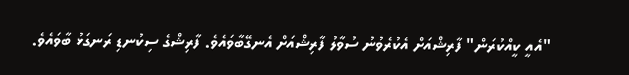"އެއީ ކީއްކުރަން" ފާރިޝްއަށް އެކުރެވުނު ސުވާލު ފާރިޝްއަށް އެނގޭބާވައެވެ. ފާރިޝްގެ ސިކުނޑި ރަނގަޅު ބާވައެވެ.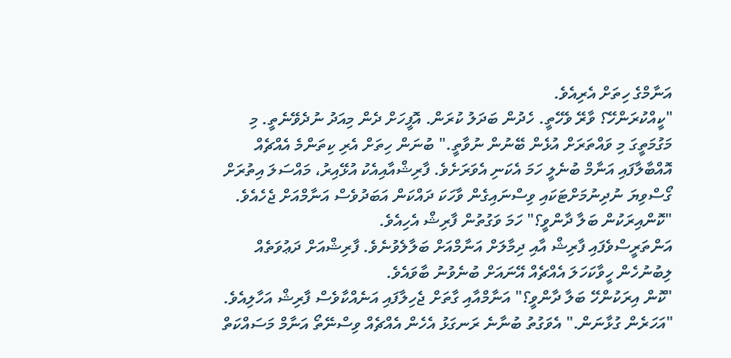އަނާމްގެ ހިތަށް އެރިއެވެ.
"ކީއްކުރަންހޭ؟ ވާރޭ ވެހޭތީ. ހެދުން ބަދަލު ކުރަން. އޮފީހަށް ދެން މިއަދު ނުދެވޭނެތީ. މި މަގުމަތީގަ މި ވައްތަރަށް އުޅެން ބޭނުން ނުވާތީ." ބުނަން ހިތަށް އެރި ކިތަންމެ އެއްޗެއް އޮއްބާލާފައި އަނާމް ބުނެލީ ހަމަ އެކަނި އެވަރަށެވެ. ފާރިޝްއާއިއެކު އުޅޭއިރު، މައްސަލަ އިތުރަށް ގޯސްވިޔަ ނުދިނުމަށްޓަކައި ވިސްނައިގެން ވާހަކަ ދައްކަން އަބަދުވެސް އަނާމްއަށް ޖެހެއެވެ.
"ކޮންއިރަކުން ބަލާ ދާންވީ؟" ހަމަ ވަގުތުން ފާރިޝް އެހިއެވެ.
އަންތަރީސްވެފައި ފާރިޝް އާއި ދިމާލަށް އަނާމްއަށް ބަލާލެވުނެވެ. ފާރިޝްއަށް ދަޢުވަތެއް ލިބުނުހެން ހީވާކަހަލަ އެއްޗެއް އޭނައަށް ބުނެވުނު ބާވައެވެ.
"ކޮން އިރަކުންހޭ ބަލާ ދާންވީ؟" އަނާމްއާއި ގާތަށް ޖެހިލާފައި އަނެއްކާވެސް ފާރިޝް އަހާލިއެވެ.
"އަހަރެން ގުޅާނަން." އެވަގުތު ބުނާނެ ރަނގަޅު އެހެން އެއްޗެއް ވިސްނޭތޯ އަނާމް މަސައްކަތް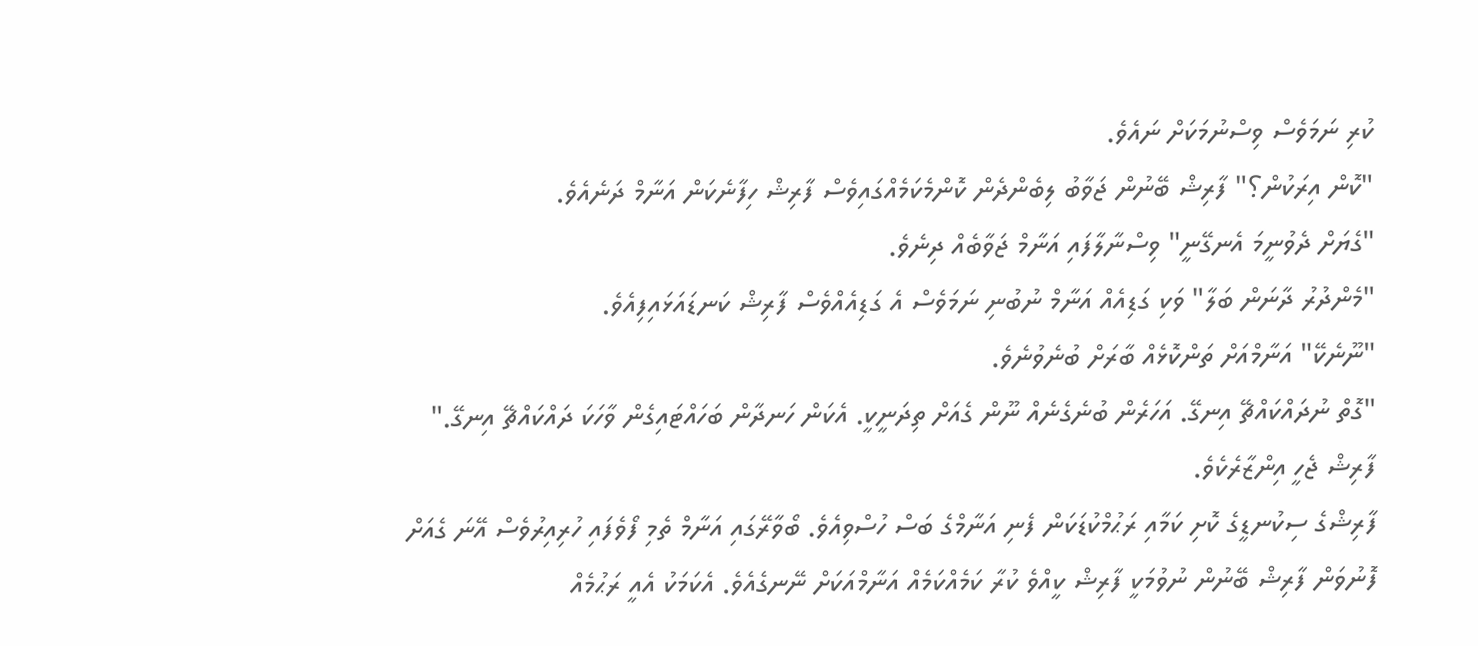ކުރި ނަމަވެސް ވިސްނުމަކަށް ނައެވެ.
"ކޮން އިރަކުން؟" ފާރިޝް ބޭނުން ޖަވާބު ލިބެންދެން ކޮންމެކަމެއްގައިވެސް ފާރިޝް ހިފާނެކަން އަނާމް ދަނެއެވެ.
"ގެޔަށް ދެވުނީމަ އެނގޭނީ" ވިސްނާލާފައި އަނާމް ޖަވާބެއް ދިނެވެ.
"މެންދުރު ދާނަން ބަލާ" ވަކި ގަޑިއެއް އަނާމް ނުބުނި ނަމަވެސް އެ ގަޑިއެއްވެސް ފާރިޝް ކަނޑައަޅައިފިއެވެ.
"ނޫނެކޭ" އަނާމްއަށް ތަންކޮޅެއް ބާރަށް ބުނެވުނެވެ.
"ގޮތް ނުދައްކައްޗޭ އިނގޭ. އަހަރެން ބުނެގެނެއް ނޫން ގެއަށް ތިދަނީކީ. އެކަން ހަނދާން ބަހައްޓައިގެން ވާހަކަ ދައްކައްޗޭ އިނގޭ." ފާރިޝް ޖެހީ އިންޒާރެކެވެ.
ފާރިޝްގެ ސިކުނޑީގެ ކޮށި ކަމާއި ރަޙުމްކުޑަކަން ފެނި އަނާމްގެ ބަސް ހުސްވިއެވެ. ބޯވާރޭގައި އަނާމް ތެމި ފޯވެފައި ހުރިއިރުވެސް އޭނަ ގެއަށް ފޮނުވަން ފާރިޝް ބޭނުން ނުވުމަކީ ފާރިޝް ކީއްވެ ކުރާ ކަމެއްކަމެއް އަނާމްއަކަށް ނޭނގެއެވެ. އެކަމަކު އެއީ ރަޙުމެއް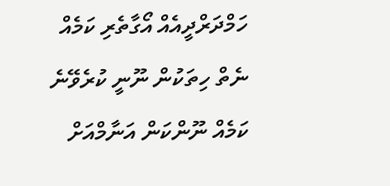ހަމްދަރްދީއެއް އޯގާތެރި ކަމެއް ނެތް ހިތަކުން ނޫނީ ކުރެވޭނެ ކަމެއް ނޫންކަން އަނާމްއަށް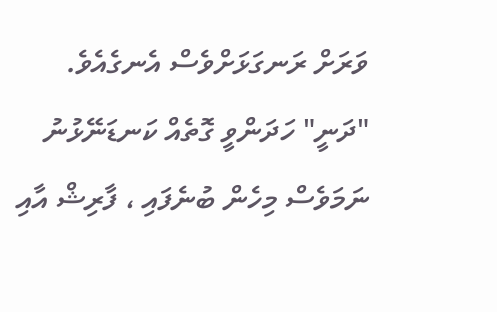ވަރަށް ރަނގަޅަށްވެސް އެނގެއެވެ.
"ދަނީ" ހަދަންވީ ގޮތެއް ކަނޑަނޭޅުނު ނަމަވެސް މިހެން ބުނެފައި ، ފާރިޝް އާއި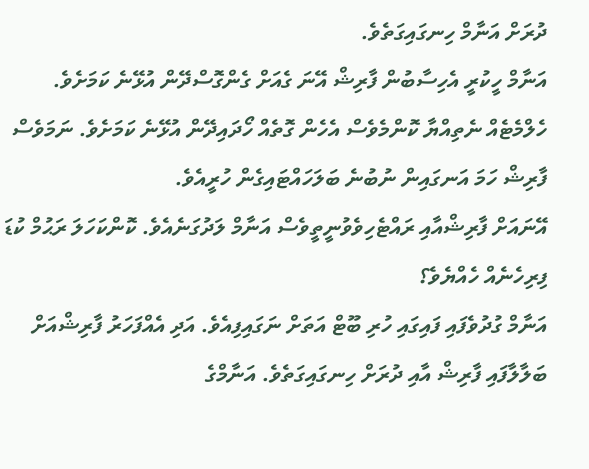ދުރަށް އަނާމް ހިނގައިގަތެވެ.
އަނާމް ހީކުރީ އެހިސާބުން ފާރިޝް އޭނަ ގެއަށް ގެންގޮސްދޭން އުޅޭނެ ކަމަށެވެ. ހެލްމެޓެއް ނެތިއްޔާ ކޮންމެވެސް އެހެން ގޮތެއް ހޯދައިދޭން އުޅޭނެ ކަމަށެވެ. ނަމަވެސް ފާރިޝް ހަމަ އަނގައިން ނުބުނެ ބަލަހައްޓައިގެން ހުރީއެވެ.
އޭނައަށް ފާރިޝްއާއި ރައްޓެހިވެވުނީތީވެސް އަނާމް ލަދުގަނެއެވެ. ކޮންކަހަލަ ރަޙުމް ކުޑަ ފިރިހެނެއް ހެއްޔެވެ؟
އަނާމް ގުދުވެފައި ފައިގައި ހުރި ބޫޓް އަތަށް ނަގައިފިއެވެ. އަދި އެއްފަހަރު ފާރިޝްއަށް ބަލާލާފައި ފާރިޝް އާއި ދުރަށް ހިނގައިގަތެވެ. އަނާމްގެ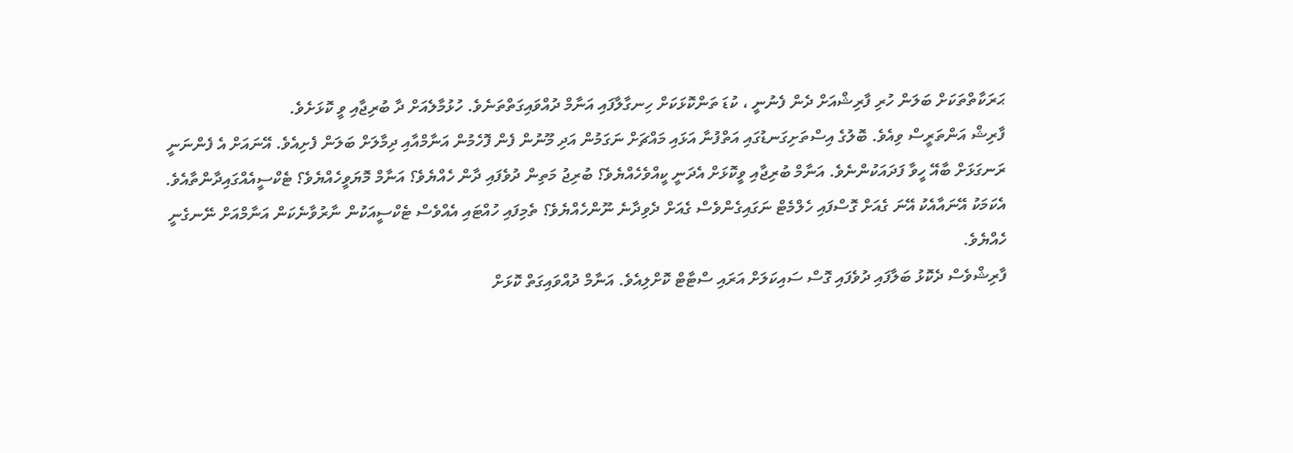ޙަރަކާތްތަކަށް ބަލަން ހުރި ފާރިޝްއަށް ދެން ފެނުނީ ، ކުޑަ ތަންކޮޅަކަށް ހިނގާލާފައި އަނާމް ދުއްވައިގަތްތަނެވެ. ހުޅުމާލެއަށް ދާ ބުރިޖާއި ވީ ކޮޅަށެވެ.
ފާރިޝް އަންތަރީސް ވިއެވެ. ބޮލުގެ އިސްތަށިގަނޑުގައި އަތްފުނާ އަޅައި މައްޗަށް ނަގަމުން އަދި މޫނުން ފެން ފޮހެމުން އަނާމްއާއި ދިމާލަށް ބަލަން ފެށިއެވެ. އޭނައަށް އެ ފެންނަނީ ރަނގަޅަށް ބާއޭ ހީވާ ފަދައަކުންނެވެ. އަނާމް ބުރިޖާއި ވީކޮޅަށް އެދަނީ ކީއްވެހެއްޔެވެ؟ ބުރިޖު މަތިން ދުވެފައި ދާން ހެއްޔެވެ؟ އަނާމް މޮޔަވީހެއްޔެވެ؟ ޓެކްސީއެއްގައިދާންތާއެވެ. އެކަމަކު އޭނައާއެކު އޭނަ ގެއަށް ގޮސްފައި ހެލްމެޓް ނަގައިގެންވެސް ގެއަށް ދެވިދާނެ ނޫންހެއްޔެވެ؟ ތެމިފައި ހުއްޓައި އެއްވެސް ޓެކްސީއަކުން ނާރުވާނެކަން އަނާމްއަށް ނޭނގެނީ ހެއްޔެވެ.
ފާރިޝްވެސް ދެކޮޅު ބަލާފައި ދުވެފައި ގޮސް ސައިކަލަށް އަރައި ސްޓާޓް ކޮށްލިއެވެ. އަނާމް ދުއްވައިގަތް ކޮޅަށް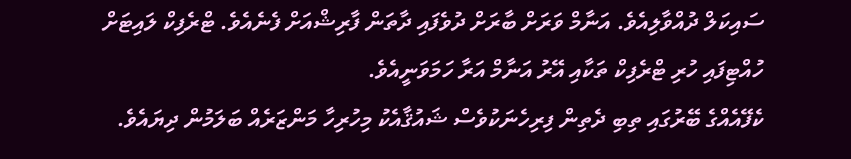ސައިކަލް ދުއްވާލިއެވެ. އަނާމް ވަރަށް ބާރަށް ދުވެފައި ދާތަން ފާރިޝްއަށް ފެނެއެވެ. ޓްރެފިކް ލައިޓަށް ހުއްޓިފައި ހުރި ޓްރެފިކް ތަކާއި އޭރު އަނާމް އަރާ ހަމަވަނީއެވެ.
ކެފޭއެއްގެ ބޭރުގައި ތިބި ދެތިން ފިރިހެނަކުވެސް ޝައުޤާއެކު މިހުރިހާ މަންޒަރެއް ބަލަމުން ދިޔައެވެ.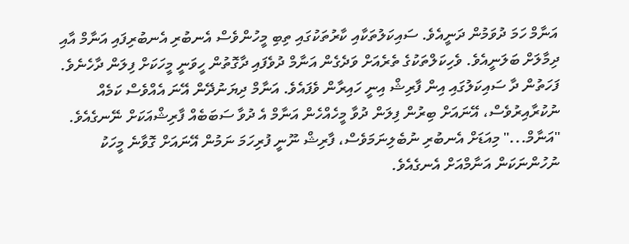އަނާމް ހަމަ ދުވަމުން ދަނީއެވެ. ސައިކަލުތަކާއި ކާރުތަކުގައި ތިބި މީހުންވެސް އެނބުރި އެނބުރިފައި އަނާމް އާއި ދިމާލަށް ބަލަނީއެވެ. ވެހިކަލްތަކުގެ ތެރެއަށް ވަދެގެން އަނާމް ދުވެފައި ދާގޮތުން ހީވަނީ މީހަކަށް ފިލަން ދާހެނެވެ. ފަހަތުން ދާ ސައިކަލުގައި އިން ފާރިޝް އިނީ ހައިރާން ވެފައެވެ. އަނާމް ދިޔަނުދޭން އޭނަ އެއްވެސް ކަމެއް ނުކުރާއިރުވެސް، އޭނައަށް ބިރުން ފިލަން ދުވާ މީހެއްހެން އަނާމް އެ ދުވާ ސަބަބެއް ފާރިޝްއަކަށް ނޭނގެއެވެ.
"އަނާމް..." މިއަޑަށް އެނބުރި ނުބެލިނަމަވެސް، ފާރިޝް ނޫނީ ފުރިހަމަ ނަމުން އޭނައަށް ގޮވާނެ މީހަކު ނުހުންނަކަން އަނާމްއަށް އެނގެއެވެ.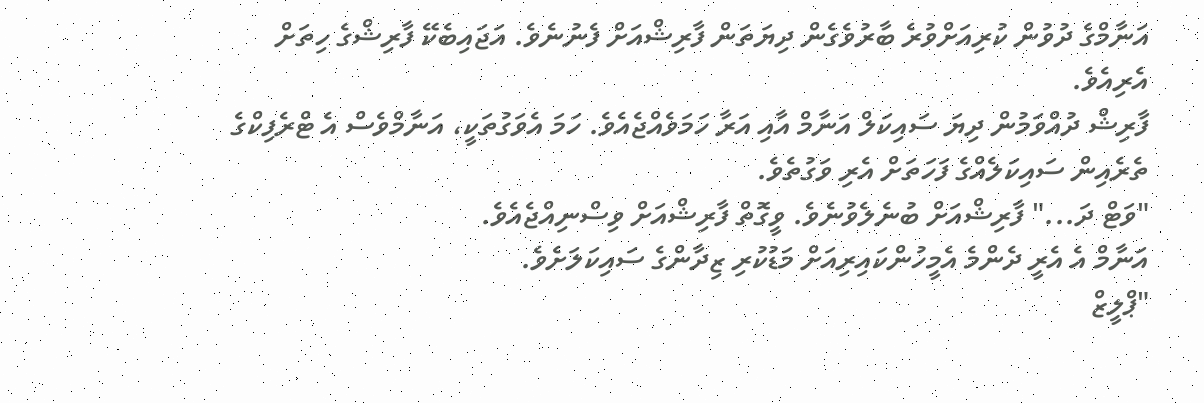އަނާމްގެ ދުވުން ކުރިއަށްވުރެ ބާރުވެގެން ދިޔަތަން ފާރިޝްއަށް ފެނުނެވެ. އަޖައިބެކޭ ފާރިޝްގެ ހިތަށް އެރިއެވެ.
ފާރިޝް ދުއްވަމުން ދިޔަ ސައިކަލް އަނާމް އާއި އަރާ ހަމަވެއްޖެއެވެ. ހަމަ އެވަގުތަކީ، އަނާމްވެސް އެ ޓްރެފިކްގެ ތެރެއިން ސައިކަލެއްގެ ފަހަތަށް އެރި ވަގުތެވެ.
"ވަޓް ދަ..." ފާރިޝްއަށް ބުނެލެވުނެވެ. ވީގޮތް ފާރިޝްއަށް ވިސްނިއްޖެއެވެ.
އަނާމް އެ އެރީ ދެންމެ އެމީހުންކައިރިއަށް މަޑުކުރި ޒިދާންގެ ސައިކަލަށެވެ.
"ޕްލީޒް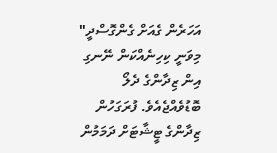އަހަރެން ގެއަށް ގެންގޮސްދީ" މިވަނީ ކިހިނެއްކަން ނޭނގި އިން ޒިދާންގެ ދެލޯ ބޮޑުވެއްޖެއެވެ. ފުރަގަހުން ޒިދާންގެ ޓީޝާޓަށް ދަމަމުން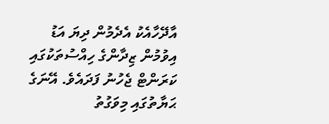އާދޭހާއެކު އެދެމުން ދިޔަ އަޑު އިވުމުން ޒިދާންގެ ހިއްސުތަކުގައި ކަރަންޓް ޖެހުނު ފަދައެވެ. އޭނަގެ ޙަޔާތުގައި މިވަގުތު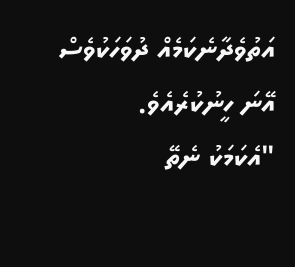އަތުވެދާނެކަމެއް ދުވަހަކުވެސް އޭނަ ހީނުކުރެއެވެ.
"އެކަމަކު ނެތޭ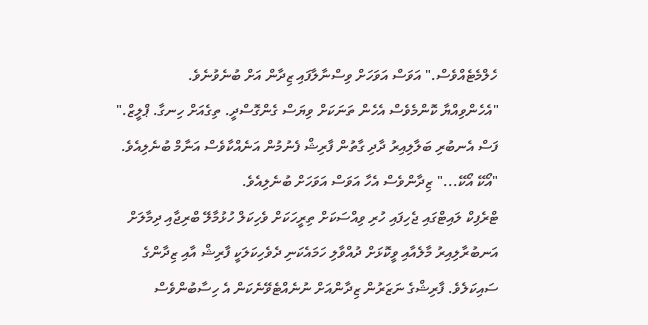ހެލްމެޓެއްވެސް." އަވަސް އަވަހަށް ވިސްނާލާފައި ޒިދާން އަށް ބުނެވުނެވެ.
"އެހެންވިއްޔާ ކޮންމެވެސް އެހެން ތަނަކަށް ވިޔަސް ގެންގޮސްދީ. ތިގެއަށް ހިނގާ. ޕްލީޒް." ފަސް އެނބުރި ބަލާލިއިރު ދާދި ގާތުން ފާރިޝް ފެނުމުން އަނެއްކާވެސް އަނާމް ބުނެލިއެވެ.
"އޯކޭ އޯކޭ..." ޒިދާންވެސް އެހާ އަވަސް އަވަހަށް ބުނެލިއެވެ.
ޓްރެފިކް ލައިޓްގައި ޖެހިފައި ހުރި ވިއްސަކަށް ތިރީހަކަށް ވެހިކަލް ހުޅުމާލޭ ބްރިޖާއި ދިމާލަށް އަނބުރާލިއިރު މާލެއާއި ވީކޮޅަށް ދުއްވާލި ހަމައެކަނި ދެވެހިކަލަކީ ފާރިޝް އާއި ޒިދާންގެ ސައިކަލެވެ. ފާރިޝްގެ ނަޒަރުން ޒިދާންއަށް ނުނެއްޓެވޭނެކަން އެ ހިސާބުންވެސް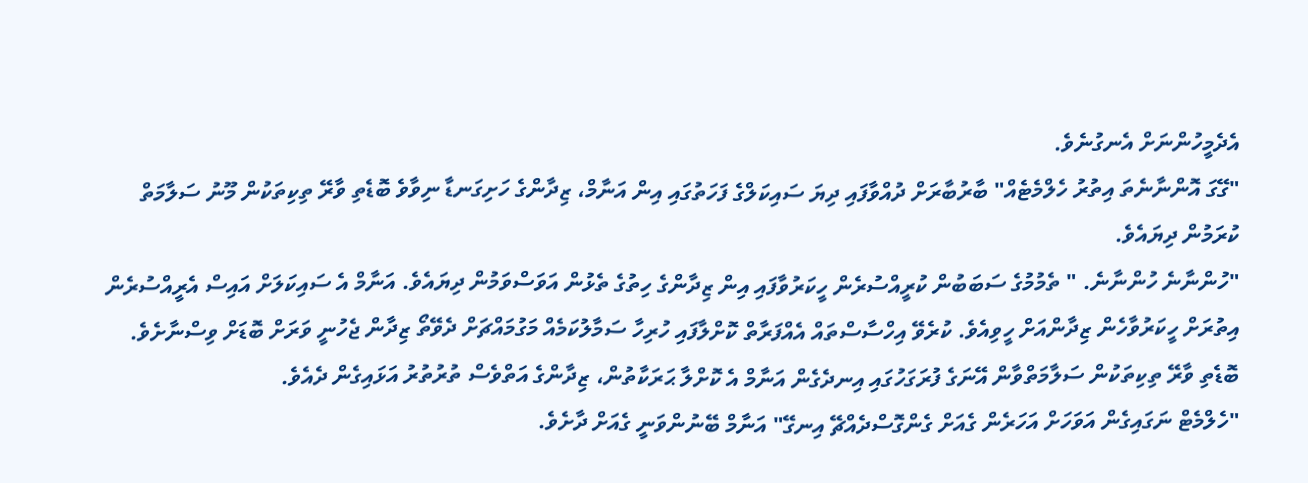އެދެމީހުންނަށް އެނގުނެވެ.
"ގޭގަ އޮންނާނެތަ އިތުރު ހެލްމެޓެއް" ބާރުބާރަށް ދުއްވާފައި ދިޔަ ސައިކަލްގެ ފަހަތުގައި އިން އަނާމް، ޒިދާންގެ ހަށިގަނޑާ ނިވާވެ ބޮޑެތި ވާރޭ ތިކިތަކުން މޫނު ސަލާމަތް ކުރަމުން ދިޔައެވެ.
"ހުންނާނެ ހުންނާނެ. " ތެމުމުގެ ސަބަބުން ކުރީއްސުރެން ހީކަރުވާފައި އިން ޒިދާންގެ ހިތުގެ ތެޅުން އަވަސްވަމުން ދިޔައެވެ. އަނާމް އެ ސައިކަލަށް އައިސް އެރީއްސުރެން އިތުރަށް ހީކަރުވާހެން ޒިދާންއަށް ހީވިއެވެ. ކުރެވޭ އިހްސާސްތައް އެއްފަރާތް ކޮށްލާފައި ހުރިހާ ސަމާލުކަމެއް މަގުމައްޗަށް ދެވޭތޯ ޒިދާން ޖެހުނީ ވަރަށް ބޮޑަށް ވިސްނާށެވެ.
ބޮޑެތި ވާރޭ ތިކިތަކުން ސަލާމަތްވާން އޭނަގެ ފުރަގަހުގައި އިނދެގެން އަނާމް އެ ކޮށްލާ ޙަރަކާތުން، ޒިދާންގެ އަތްވެސް ތުރުތުރު އަޅައިގެން ދެއެވެ.
"ހެލްމެޓް ނަގައިގެން އަވަހަށް އަހަރެން ގެއަށް ގެންގޮސްދެއްޗޭ އިނގޭ" އަނާމް ބޭނުންވަނީ ގެއަށް ދާށެވެ.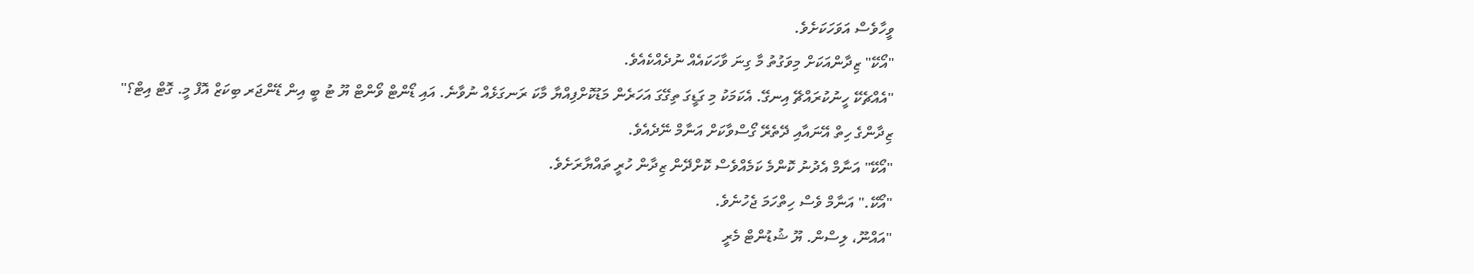ވީހާވެސް އަވަހަކަށެވެ.
"އޯކޭ" ޒިދާންއަކަށް މިވަގުތު މާ ގިނަ ވާހަކައެއް ނުދެއްކެއެވެ.
"އެއްޗެކޭ ހީނުކުރައްޗޭ އިނގޭ. އެކަމަކު މި ގަޑީގަ ތިގޭގަ އަހަރެން މަޑުކޮށްފިއްޔާ މާކަ ރަނގަޅެއް ނުވާނެ. އައި ޑޯންޓް ވޯންޓް ޔޫ ޓު ބީ އިން ޑޭންޖަރ ބިކަޒް އޮފް މީ. ގޮޓް އިޓް؟" ޒިދާންގެ ހިތް އޭނައާއި ދޭތެރޭ ގޯސްވާކަށް އަނާމް ނޭދެއެވެ.
"އޯކޭ" އަނާމް އެދުނު ކޮންމެ ކަމެއްވެސް ކޮށްދޭން ޒިދާން ހުރީ ތައްޔާރަށެވެ.
"އޯކޭ." އަނާމް ވެސް ހިތްހަމަ ޖެހުނެވެ.
"އައްނޫ، ލިސްން. ޔޫ ޝުޑުންޓް މެރީ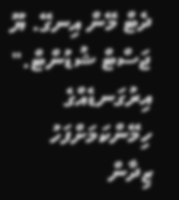ދެޓް މޭން އިނގޭ. ޔޫ ޖަސްޓް ޝުޑުންޓް." އިރުގަނޑެއްގެ ހިމޭންކަމަށްފަހު ޒިދާން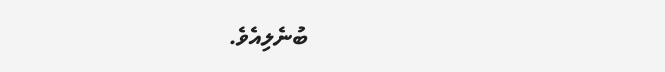ބުނެލިއެވެ.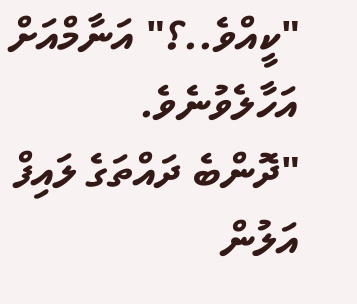"ކީއްވެ..؟" އަނާމްއަށް އަހާލެވުނެވެ.
"ދޮންބެ ދައްތަގެ ލައިފް އަލުން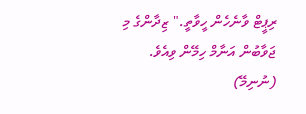ރިޕީޓް ވާނެހެން ހީވާތީ." ޒިދާންގެ މި ޖަވާބުން އަނާމް ހިމޭން ވިއެވެ.
(ނުނިމޭ)